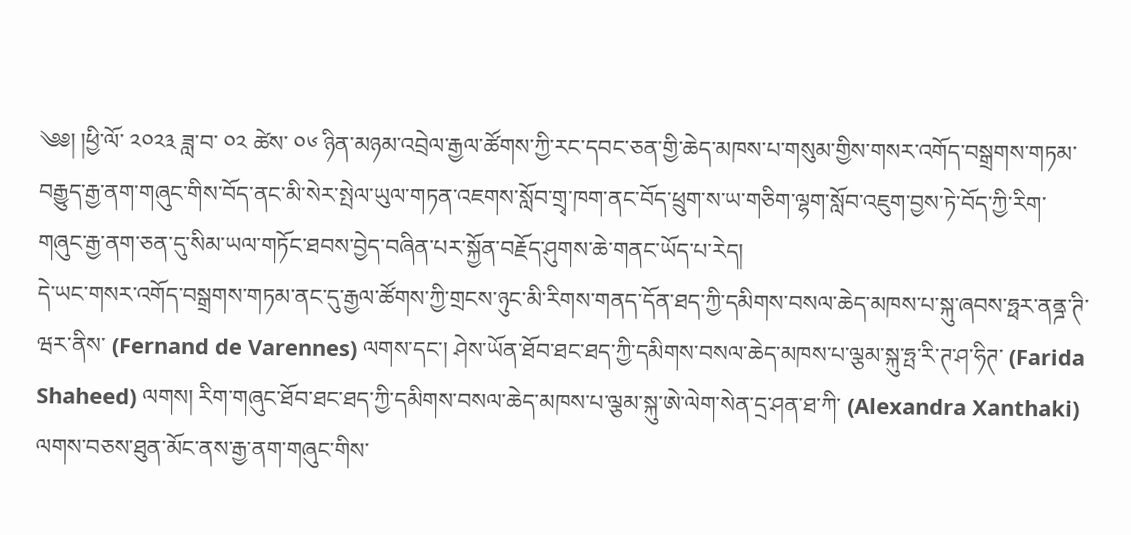༄༅། །ཕྱི་ལོ་ ༢༠༢༣ ཟླ་བ་ ༠༢ ཚེས་ ༠༦ ཉིན་མཉམ་འབྲེལ་རྒྱལ་ཚོགས་ཀྱི་རང་དབང་ཅན་གྱི་ཆེད་མཁས་པ་གསུམ་གྱིས་གསར་འགོད་བསྒྲགས་གཏམ་བརྒྱུད་རྒྱ་ནག་གཞུང་གིས་བོད་ནང་མི་སེར་སྤེལ་ཡུལ་གཏན་འཇགས་སློབ་གྲྭ་ཁག་ནང་བོད་ཕྲུག་ས་ཡ་གཅིག་ལྷག་སློབ་འཇུག་བྱས་ཏེ་བོད་ཀྱི་རིག་གཞུང་རྒྱ་ནག་ཅན་དུ་སིམ་ཡལ་གཏོང་ཐབས་བྱེད་བཞིན་པར་སྐྱོན་བརྗོད་ཤུགས་ཆེ་གནང་ཡོད་པ་རེད།
དེ་ཡང་གསར་འགོད་བསྒྲགས་གཏམ་ནང་དུ་རྒྱལ་ཚོགས་ཀྱི་གྲངས་ཉུང་མི་རིགས་གནད་དོན་ཐད་ཀྱི་དམིགས་བསལ་ཆེད་མཁས་པ་སྐུ་ཞབས་ཧྥར་ནནྜ་ཊི་ཝར་ནིས་ (Fernand de Varennes) ལགས་དང་། ཤེས་ཡོན་ཐོབ་ཐང་ཐད་ཀྱི་དམིགས་བསལ་ཆེད་མཁས་པ་ལྕམ་སྐུ་ཧྤ་རི་ཊ་ཤ་ཧིཊ་ (Farida Shaheed) ལགས། རིག་གཞུང་ཐོབ་ཐང་ཐད་ཀྱི་དམིགས་བསལ་ཆེད་མཁས་པ་ལྕམ་སྐུ་ཨེ་ལེག་སེན་དྲ་ཤན་ཐ་ཀི་ (Alexandra Xanthaki) ལགས་བཅས་ཐུན་མོང་ནས་རྒྱ་ནག་གཞུང་གིས་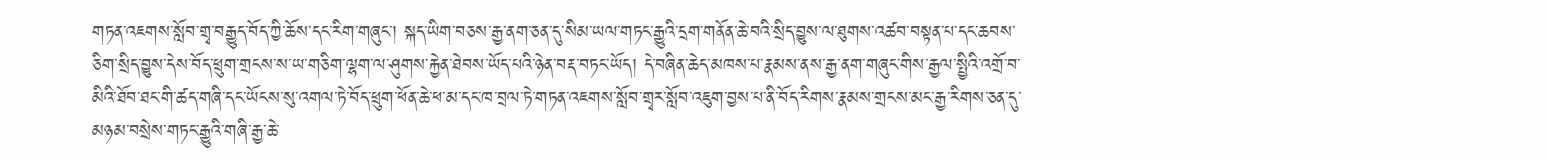གཏན་འཇགས་སློབ་གྲྭ་བརྒྱུད་བོད་ཀྱི་ཆོས་དང་རིག་གཞུང་། སྐད་ཡིག་བཅས་རྒྱ་ནག་ཅན་དུ་སིམ་ཡལ་གཏང་རྒྱུའི་དྲག་གནོན་ཆེ་བའི་སྲིད་བྱུས་ལ་ཐུགས་འཚབ་བསྟན་པ་དང་ཆབས་ཅིག་སྲིད་བྱུས་དེས་བོད་ཕྲུག་གྲངས་ས་ཡ་གཅིག་ལྷག་ལ་ཤུགས་རྐྱེན་ཐེབས་ཡོད་པའི་ཉེན་བརྡ་བཏང་ཡོད། དེ་བཞིན་ཆེད་མཁས་པ་རྣམས་ནས་རྒྱ་ནག་གཞུང་གིས་རྒྱལ་སྤྱིའི་འགྲོ་བ་མིའི་ཐོབ་ཐང་གི་ཚད་གཞི་དང་ཡོངས་སུ་འགལ་ཏེ་བོད་ཕྲུག་ཕོན་ཆེ་ཕ་མ་དང་ཁ་བྲལ་ཏེ་གཏན་འཇགས་སློབ་གྲྭར་སློབ་འཇུག་བྱས་པ་ནི་བོད་རིགས་རྣམས་གྲངས་མང་རྒྱ་རིགས་ཅན་དུ་མཉམ་བསྲེས་གཏང་རྒྱུའི་གཞི་རྒྱ་ཆེ་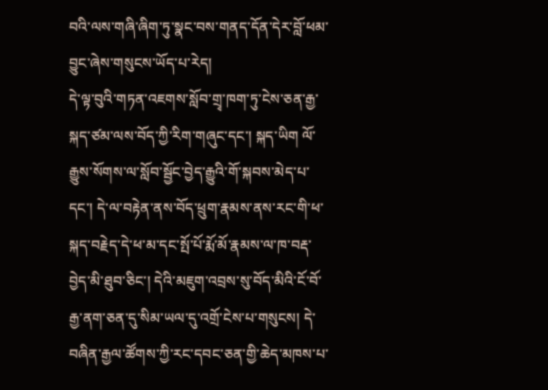བའི་ལས་གཞི་ཞིག་ཏུ་སྣང་བས་གནད་དོན་དེར་བློ་ཕམ་བྱུང་ཞེས་གསུངས་ཡོད་པ་རེད།
དེ་ལྟ་བུའི་གཏན་འཇགས་སློབ་གྲྭ་ཁག་ཏུ་ངེས་ཅན་རྒྱ་སྐད་ཙམ་ལས་བོད་ཀྱི་རིག་གཞུང་དང་། སྐད་ཡིག ལོ་རྒྱུས་སོགས་ལ་སློབ་སྦྱོང་བྱེད་རྒྱུའི་གོ་སྐབས་མེད་པ་དང་། དེ་ལ་བརྟེན་ནས་བོད་ཕྲུག་རྣམས་ནས་རང་གི་ཕ་སྐད་བརྗེད་དེ་ཕ་མ་དང་སྤོ་པོ་རྨོ་མོ་རྣམས་ལ་ཁ་བརྡ་བྱེད་མི་ཐུབ་ཅིང་། དེའི་མཇུག་འབྲས་སུ་བོད་མིའི་ངོ་བོ་རྒྱ་ནག་ཅན་དུ་སིམ་ཡལ་དུ་འགྲོ་ངེས་པ་གསུངས། དེ་བཞིན་རྒྱལ་ཚོགས་ཀྱི་རང་དབང་ཅན་གྱི་ཆེད་མཁས་པ་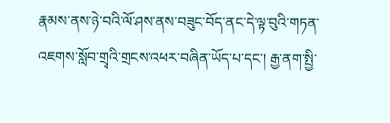རྣམས་ནས་ཉེ་བའི་ལོ་ཤས་ནས་བཟུང་བོད་ནང་དེ་ལྟ་བུའི་གཏན་འཇགས་སློབ་གྲྭའི་གྲངས་འཕར་བཞིན་ཡོད་པ་དང་། རྒྱ་ནག་སྤྱི་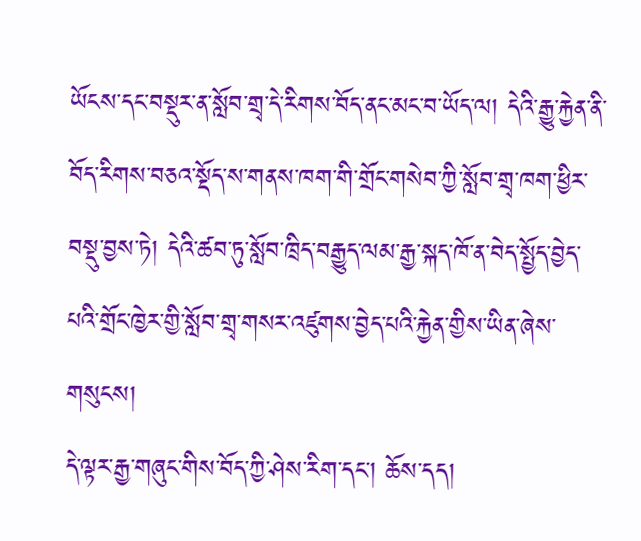ཡོངས་དང་བསྡུར་ན་སློབ་གྲྭ་དེ་རིགས་བོད་ནང་མང་བ་ཡོད་ལ། དེའི་རྒྱུ་རྐྱེན་ནི་བོད་རིགས་བཅའ་སྡོད་ས་གནས་ཁག་གི་གྲོང་གསེབ་ཀྱི་སློབ་གྲྭ་ཁག་ཕྱིར་བསྡུ་བྱས་ཏེ། དེའི་ཚབ་ཏུ་སློབ་ཁྲིད་བརྒྱུད་ལམ་རྒྱ་སྐད་ཁོ་ན་བེད་སྤྱོད་བྱེད་པའི་གྲོང་ཁྱེར་གྱི་སློབ་གྲྭ་གསར་འཛུགས་བྱེད་པའི་རྐྱེན་གྱིས་ཡིན་ཞེས་གསུངས།
དེ་ལྟར་རྒྱ་གཞུང་གིས་བོད་ཀྱི་ཤེས་རིག་དང་། ཆོས་དད།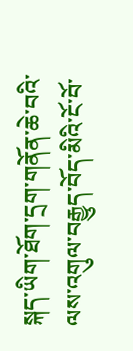སྐད་ཡིག་ཐོག་དྲག་གནོན་ཆེ་བའི་ལས་འགུལ་བརྒྱུད་བོད་མིའི་ངོ་བོ་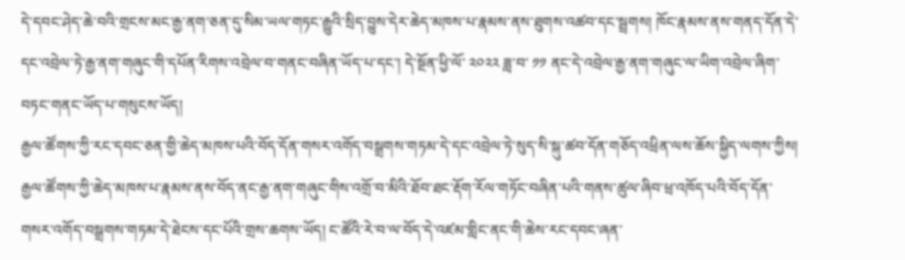དེ་དབང་ཤེད་ཆེ་བའི་གྲངས་མང་རྒྱ་ནག་ཅན་དུ་སིམ་ཡལ་གཏང་རྒྱུའི་སྲིད་བྱུས་དེར་ཆེད་མཁས་པ་རྣམས་ནས་ཐུགས་འཚབ་དང་སྦྲགས། ཁོང་རྣམས་ནས་གནད་དོན་དེ་དང་འབྲེལ་ཏེ་རྒྱ་ནག་གཞུང་གི་དཔོན་རིགས་འབྲེལ་བ་གནང་བཞིན་ཡོད་པ་དང་། དེ་སྔོན་ཕྱི་ལོ་ ༢༠༢༢ ཟླ་བ་ ༡༡ ནང་དེ་འབྲེལ་རྒྱ་ནག་གཞུང་ལ་ཡིག་འབྲེལ་ཞིག་བཏང་གནང་ཡོད་པ་གསུངས་ཡོད།
རྒྱལ་ཚོགས་ཀྱི་རང་དབང་ཅན་གྱི་ཆེད་མཁས་པའི་བོད་དོན་གསར་འགོད་བསྒྲགས་གཏམ་དེ་དང་འབྲེལ་ཏེ་སུད་སི་སྐུ་ཚབ་དོན་གཅོད་འཕྲིན་ལས་ཆོས་སྐྱིད་ལགས་ཀྱིས། རྒྱལ་ཚོགས་ཀྱི་ཆེད་མཁས་པ་རྣམས་ནས་བོད་ནང་རྒྱ་ནག་གཞུང་གིས་འགྲོ་བ་མིའི་ཐོབ་ཐང་རྡོག་རོལ་གཏོང་བཞིན་པའི་གནས་ཚུལ་ཞིབ་ཕྲ་འཁོད་པའི་བོད་དོན་གསར་འགོད་བསྒྲགས་གཏམ་དེ་ཐེངས་དང་པོའི་གྲས་ཆགས་ཡོད། ང་ཚོའི་རེ་བ་ལ་བོད་དེ་འཛམ་གླིང་ནང་གི་ཆེས་རང་དབང་ཞན་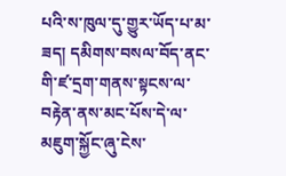པའི་ས་ཁུལ་དུ་གྱུར་ཡོད་པ་མ་ཟད། དམིགས་བསལ་བོད་ནང་གི་ཛ་དྲག་གནས་སྟངས་ལ་བརྟེན་ནས་མང་པོས་དེ་ལ་མཇུག་སྐྱོང་ཞུ་ངེས་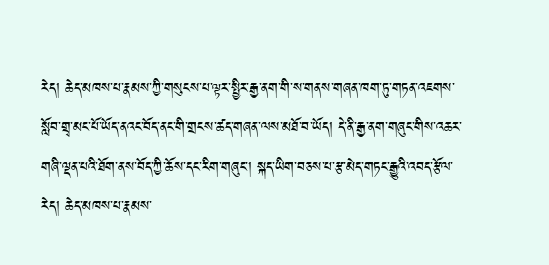རེད། ཆེད་མཁས་པ་རྣམས་ཀྱི་གསུངས་པ་ལྟར་སྤྱིར་རྒྱ་ནག་གི་ས་གནས་གཞན་ཁག་ཏུ་གཏན་འཇགས་སློབ་གྲྭ་མང་པོ་ཡོད་ནའང་བོད་ནང་གི་གྲངས་ཚད་གཞན་ལས་མཐོ་བ་ཡོད། དེ་ནི་རྒྱ་ནག་གཞུང་གིས་འཆར་གཞི་ལྡན་པའི་ཐོག་ནས་བོད་ཀྱི་ཆོས་དང་རིག་གཞུང་། སྐད་ཡིག་བཅས་པ་རྩ་མེད་གཏང་རྒྱུའི་འབད་རྩོལ་རེད། ཆེད་མཁས་པ་རྣམས་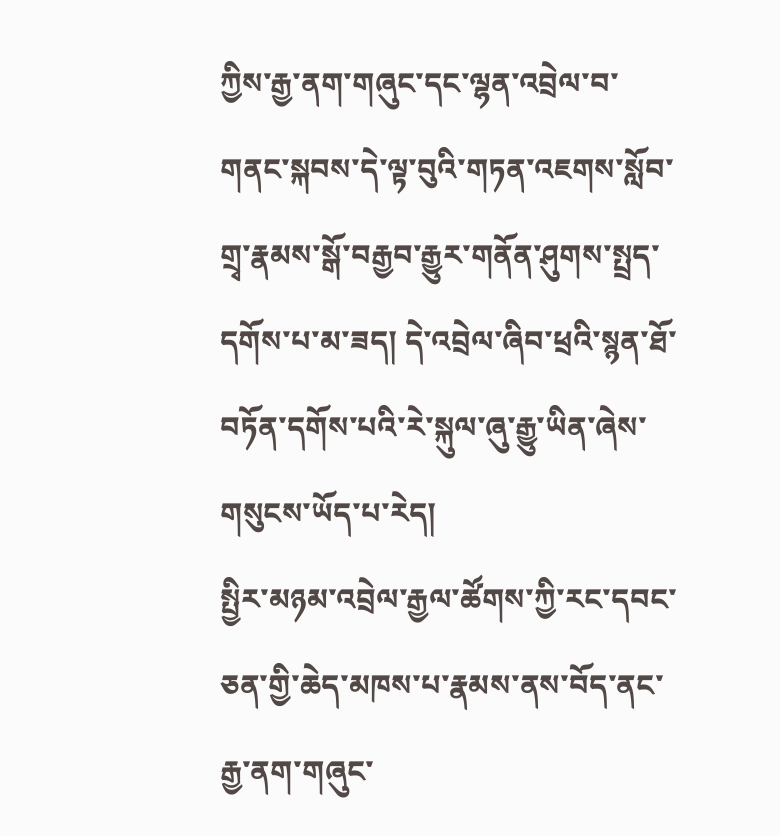ཀྱིས་རྒྱ་ནག་གཞུང་དང་ལྷན་འབྲེལ་བ་གནང་སྐབས་དེ་ལྟ་བུའི་གཏན་འཇགས་སློབ་གྲྭ་རྣམས་སྒོ་བརྒྱབ་རྒྱུར་གནོན་ཤུགས་སྤྲད་དགོས་པ་མ་ཟད། དེ་འབྲེལ་ཞིབ་ཕྲའི་སྙན་ཐོ་བཏོན་དགོས་པའི་རེ་སྐུལ་ཞུ་རྒྱུ་ཡིན་ཞེས་གསུངས་ཡོད་པ་རེད།
སྤྱིར་མཉམ་འབྲེལ་རྒྱལ་ཚོགས་ཀྱི་རང་དབང་ཅན་གྱི་ཆེད་མཁས་པ་རྣམས་ནས་བོད་ནང་རྒྱ་ནག་གཞུང་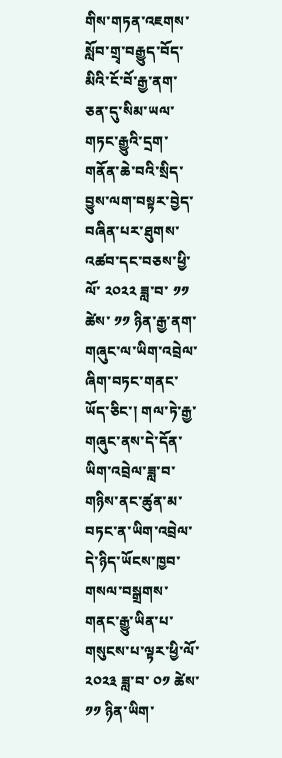གིས་གཏན་འཇགས་སློབ་གྲྭ་བརྒྱུད་བོད་མིའི་ངོ་བོ་རྒྱ་ནག་ཅན་དུ་སིམ་ཡལ་གཏང་རྒྱུའི་དྲག་གནོན་ཆེ་བའི་སྲིད་བྱུས་ལག་བསྟར་བྱེད་བཞིན་པར་ཐུགས་འཚབ་དང་བཅས་ཕྱི་ལོ་ ༢༠༢༢ ཟླ་བ་ ༡༡ ཚེས་ ༡༡ ཉིན་རྒྱ་ནག་གཞུང་ལ་ཡིག་འབྲེལ་ཞིག་བཏང་གནང་ཡོད་ཅིང་། གལ་ཏེ་རྒྱ་གཞུང་ནས་དེ་དོན་ཡིག་འབྲེལ་ཟླ་བ་གཉིས་ནང་ཚུན་མ་བཏང་ན་ཡིག་འབྲེལ་དེ་ཉིད་ཡོངས་ཁྱབ་གསལ་བསྒྲགས་གནང་རྒྱུ་ཡིན་པ་གསུངས་པ་ལྟར་ཕྱི་ལོ་ ༢༠༢༣ ཟླ་བ་ ༠༡ ཚེས་ ༡༡ ཉིན་ཡིག་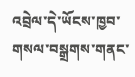འབྲེལ་དེ་ཡོངས་ཁྱབ་གསལ་བསྒྲགས་གནང་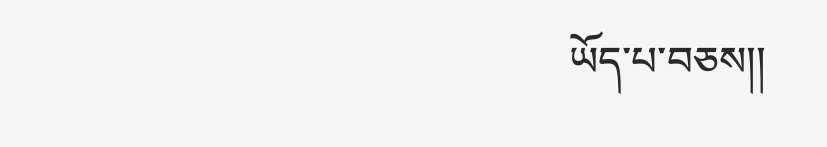ཡོད་པ་བཅས།།